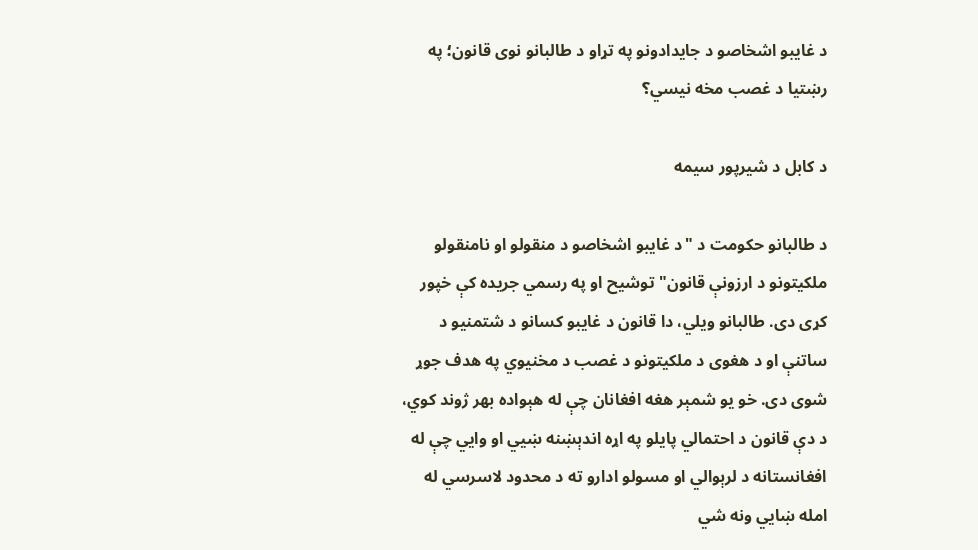د غایبو اشخاصو د جایدادونو په تړاو د طالبانو نوی قانون؛ په رښتیا د غصب مخه نیسي؟

د کابل د شیرپور سیمه

د طالبانو حکومت د "د غایبو اشخاصو د منقولو او نامنقولو ملکیتونو د ارزونې قانون" توشیح او په رسمي جریده کې خپور کړی دی. طالبانو ویلي، دا قانون د غایبو کسانو د شتمنیو د ساتنې او د هغوی د ملکیتونو د غصب د مخنیوي په هدف جوړ شوی دی. خو یو شمېر هغه افغانان چې له هېواده بهر ژوند کوي، د دې قانون د احتمالي پایلو په اړه اندېښنه ښيي او وایي چې له افغانستانه د لرېوالي او مسولو ادارو ته د محدود لاسرسي له امله ښایي ونه شي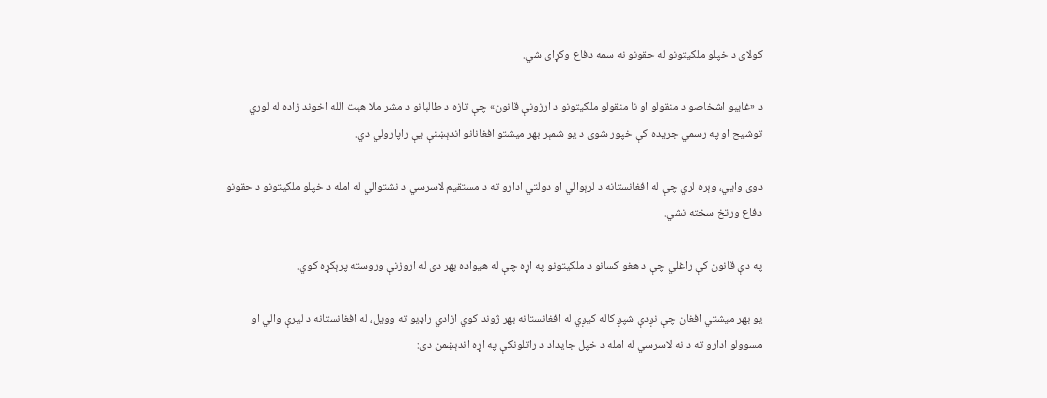کولای د خپلو ملکیتونو له حقونو نه سمه دفاع وکړای شي.

د «غایبو اشخاصو د منقولو او نا منقولو ملکیتونو د ارزونې قانون» چې تازه د طالبانو د مشر ملا هبت الله اخوند زاده له لوري توشیح او په رسمي جریده کې خپور شوی د یو شمېر بهر میشتو افغانانو اندېښنې یې راپارولي دي.

دوی وایي، وېره لري چې له افغانستانه د لرېوالي او دولتي ادارو ته د مستقیم لاسرسي د نشتوالي له امله د خپلو ملکیتونو د حقونو دفاع ورتخ سخته نشي.

په دې قانون کې راغلي چې د هغو کسانو د ملکیتونو په اړه چې له هیواده بهر دی له اروزنې وروسته پرېکړه کوي.

یو بهر میشتي افغان چې نږدې شپږ کاله کیږي له افغانستانه بهر ژوند کوي ازادي راډيو ته وویل، له افغانستانه د لیرې والي او مسوولو ادارو ته د نه لاسرسي له امله د خپل جایداد د راتلونکې په اړه اندېښمن دی: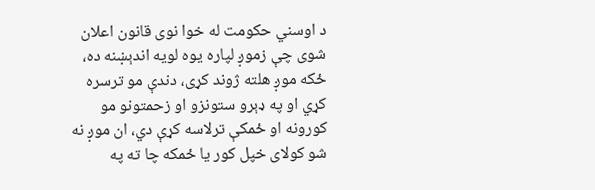د اوسني حکومت له خوا نوی قانون اعلان شوی چې زموږ لپاره یوه لویه اندېښنه ده، ځکه موږ هلته ژوند کړی، دندې مو ترسره کړي او په ډېرو ستونزو او زحمتونو مو کورونه او ځمکې ترلاسه کړې دي، ان موږ نه شو کولای خپل کور یا ځمکه چا ته په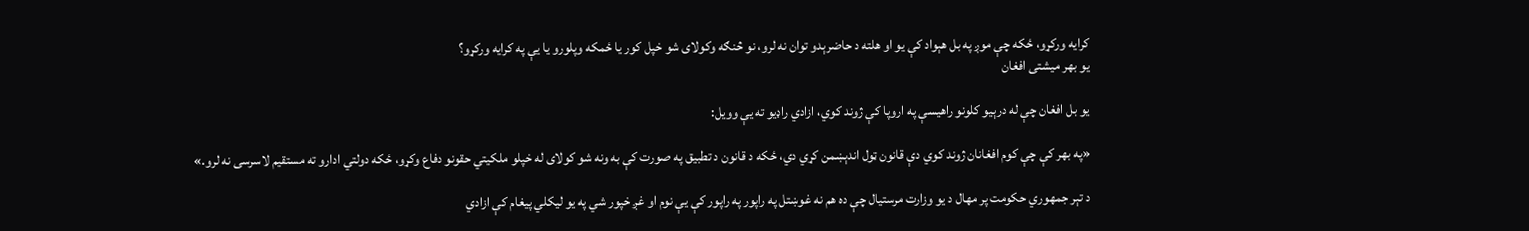کرایه ورکړو، ځکه چې موږ په بل هېواد کې یو او هلته د حاضرېدو توان نه لرو، نو څنګه وکولای شو خپل کور یا ځمکه وپلورو یا یې په کرایه ورکړو؟
یو بهر میشتی افغان

یو بل افغان چې له درېیو کلونو راهیسې په اروپا کې ژوند کوي، ازادي راډیو ته یې وویل:

«په بهر کې چې کوم افغانان ژوند کوي دې قانون ټول اندېښمن کړي دي، ځکه د قانون د تطبیق په صورت کې به ونه شو کولای له خپلو ملکیتي حقونو دفاع وکړو، ځکه دولتي ادارو ته مستقیم لاسرسی نه لرو.»

د تېر جمهوري حکومت پر مهال د یو وزارت مرستیال چې ده هم نه غوښتل په راپور په راپور کې یې نوم او غږ خپور شي په یو لیکلي پیغام کې ازادي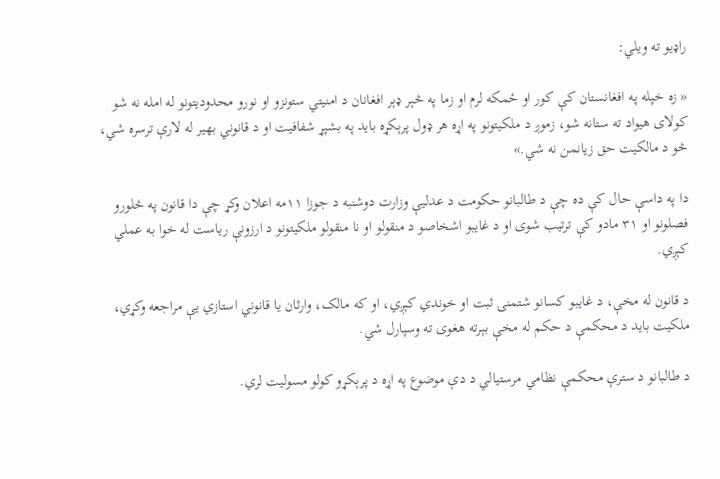راډيو ته ویلي:

« زه خپله په افغانستان کې کور او ځمکه لرم او زما په څېر ډېر افغانان د امنیتي ستونزو او نورو محدودیتونو له امله نه شو کولای هیواد ته ستانه شو، زموږ د ملکیتونو په اړه هر ډول پرېکړه باید په بشپړ شفافیت او د قانوني بهیر له لارې ترسره شي، څو د مالکیت حق زیانمن نه شي.»

دا په داسې حال کې ده چې د طالبانو حکومت د عدلیې وزارت دوشنبه د جوزا ۱۱مه اعلان وکړ چې دا قانون په څلورو فصلونو او ۳۱ مادو کې ترتیب شوی او د غایبو اشخاصو د منقولو او نا منقولو ملکیتونو د ارزونې ریاست له خوا به عملي کېږي.

د قانون له مخې، د غایبو کسانو شتمنۍ ثبت او خوندي کېږي، او که مالک، وارثان یا قانوني استازي یې مراجعه وکړي، ملکیت باید د محکمې د حکم له مخې بېرته هغوی ته وسپارل شي.

د طالبانو د سترې محکمې نظامي مرستیالي د دې موضوع په اړه د پرېکړو کولو مسولیت لري.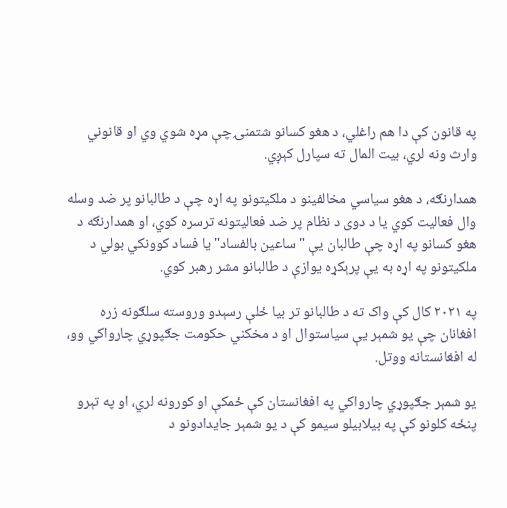په قانون کې دا هم راغلي، د هغو کسانو شتمنۍ چې مړه شوي وي او قانوني وارث ونه لري، بیت المال ته سپارل کېږي.

همدارنګه، د هغو سیاسي مخالفینو د ملکیتونو په اړه چې د طالبانو پر ضد وسله وال فعالیت کوي یا د دوی د نظام پر ضد فعالیتونه ترسره کوي، او همدارنګه د هغو کسانو په اړه چې طالبان یې "ساعین بالفساد" یا فساد کوونکي بولي د ملکیتونو په اړه به یې پرېکړه یوازې د طالبانو مشر رهبر کوي.

په ۲۰۲۱ کال کې واک ته د طالبانو تر بیا ځلې رسېدو وروسته سلګونه زره افغانان چې یو شمېر یې سیاستوال او د مخکني حکومت جګپوړي چارواکي وو، له افغانستانه ووتل.

یو شمېر جګپوړي چارواکي په افغانستان کې ځمکې او کورونه لري، او په تېرو پنځه کلونو کې په بیلابیلو سیمو کې د یو شمېر جایدادونو د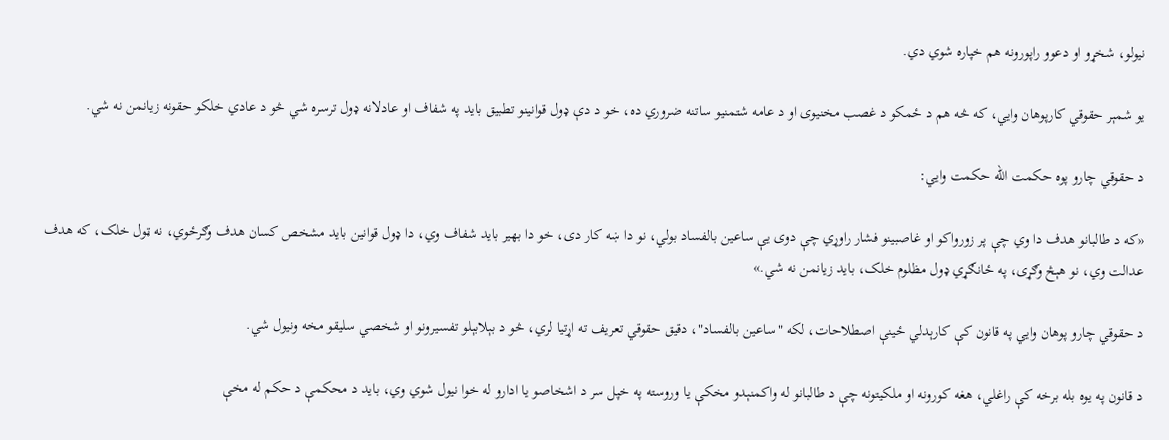نیولو، شخړو او دعوو راپورونه هم خپاره شوي دي.

یو شمېر حقوقي کارپوهان وایي، که څه هم د ځمکو د غصب مخنیوی او د عامه شتمنیو ساتنه ضروري ده، خو د دې ډول قوانینو تطبیق باید په شفاف او عادلانه ډول ترسره شي څو د عادي خلکو حقونه زیانمن نه شي.

د حقوقي چارو پوه حکمت الله حکمت وایي:

«که د طالبانو هدف دا وي چې پر زورواکو او غاصبینو فشار راوړي چې دوی یې ساعین بالفساد بولي، نو دا ښه کار دی، خو دا بهیر باید شفاف وي، دا ډول قوانین باید مشخص کسان هدف وګرځوي، نه ټول خلک، که هدف عدالت وي، نو هېڅ وګړی، په ځانګړي ډول مظلوم خلک، باید زیانمن نه شي.»

د حقوقي چارو پوهان وايي په قانون کې کارېدلي ځینې اصطلاحات، لکه "ساعین بالفساد"، دقیق حقوقي تعریف ته اړتیا لري، څو د بېلابېلو تفسیرونو او شخصي سلیقو مخه ونیول شي.

د قانون په یوه بله برخه کې راغلي، هغه کورونه او ملکیتونه چې د طالبانو له واکمنېدو مخکې یا وروسته په خپل سر د اشخاصو یا ادارو له خوا نیول شوي وي، باید د محکمې د حکم له مخې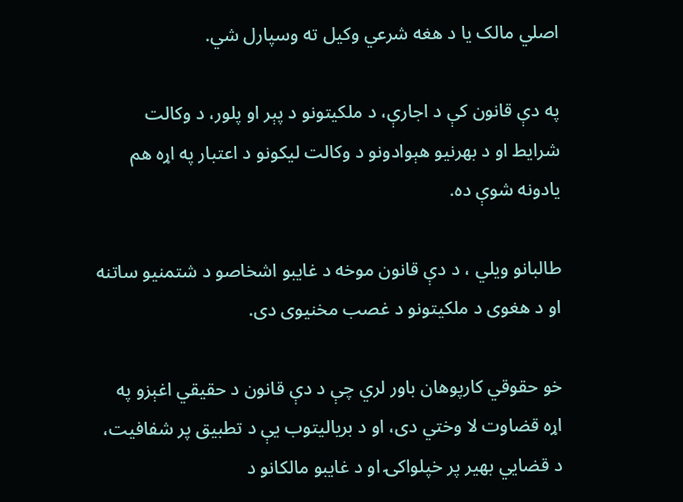اصلي مالک یا د هغه شرعي وکیل ته وسپارل شي.

په دې قانون کې د اجارې، د ملکیتونو د پېر او پلور، د وکالت شرایط او د بهرنیو هېوادونو د وکالت لیکونو د اعتبار په اړه هم یادونه شوې ده.

طالبانو ویلي ، د دې قانون موخه د غایبو اشخاصو د شتمنیو ساتنه او د هغوی د ملکیتونو د غصب مخنیوی دی.

خو حقوقي کارپوهان باور لري چې د دې قانون د حقیقي اغېزو په اړه قضاوت لا وختي دی، او د بریالیتوب یې د تطبیق پر شفافیت، د قضایي بهیر پر خپلواکۍ او د غایبو مالکانو د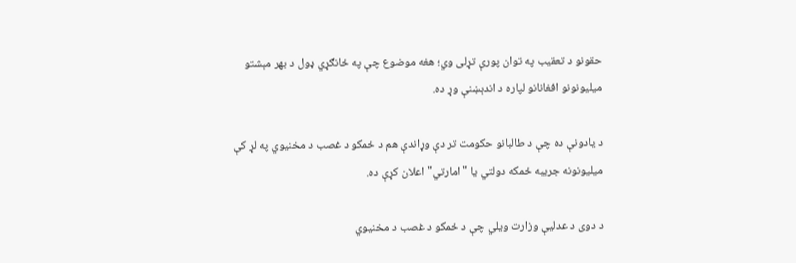حقونو د تعقیب په توان پورې تړلی وي؛ هغه موضوع چې په ځانګړي ډول د بهر مېشتو میلیونونو افغانانو لپاره د اندېښنې وړ ده.

د یادونې ده چې د طالبانو حکومت تر دې وړاندې هم د ځمکو د غصب د مخنیوي په لړ کې میلیونونه جریبه ځمکه دولتي یا "امارتي" اعلان کړې ده.

د دوی د عدلیې وزارت ویلي چې د ځمکو د غصب د مخنیوي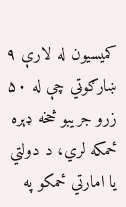کمیسیون له لارې ۹ ښارګوټي چې له ۵۰ زرو جریبو څخه ډېره ځمکه لري، د دولتي یا امارتي ځمکو په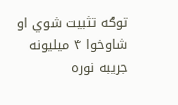توګه تثبیت شوي او شاوخوا ۴ میلیونه جریبه نوره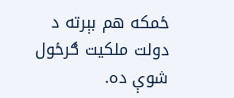ځمکه هم بېرته د دولت ملکیت ګرځول شوې ده.